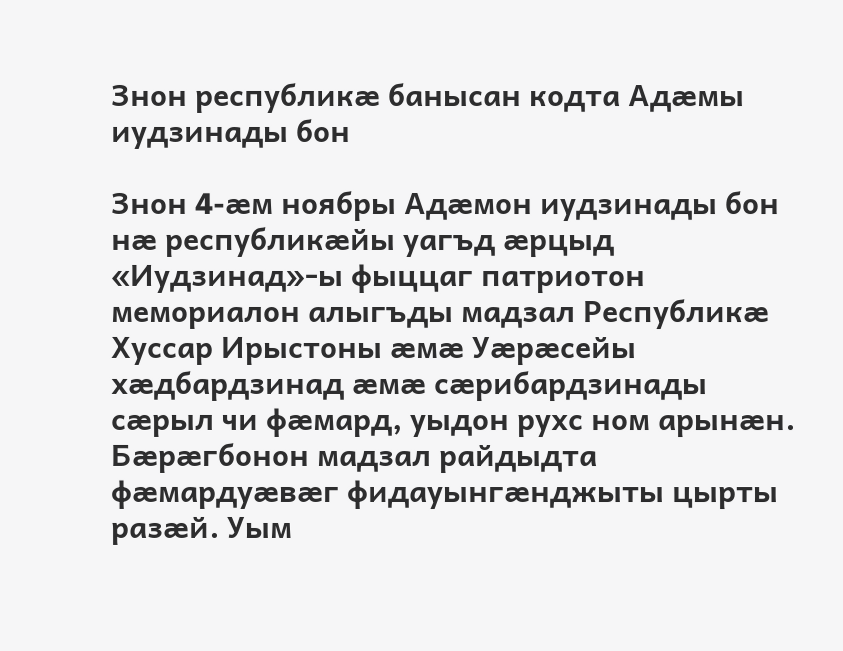Знон республикæ банысан кодта Адæмы иудзинады бон

Знон 4-æм ноябры Адæмон иудзинады бон нæ республикæйы уагъд æрцыд «Иудзинад»-ы фыццаг патриотон мемориалон алыгъды мадзал Республикæ Хуссар Ирыстоны æмæ Уæрæсейы хæдбардзинад æмæ сæрибардзинады сæрыл чи фæмард, уыдон рухс ном арынæн.
Бæрæгбонон мадзал райдыдта фæмардуæвæг фидауынгæнджыты цырты разæй. Уым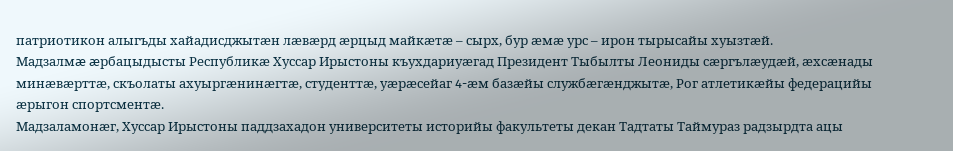патриотикон алыгъды хайадисджытæн лæвæрд æрцыд майкæтæ – сырх, бур æмæ урс – ирон тырысайы хуызтæй.
Мадзалмæ æрбацыдысты Республикæ Хуссар Ирыстоны къухдариуæгад Президент Тыбылты Леониды сæргълæудæй, æхсæнады минæвæрттæ, скъолаты ахуыргæнинæгтæ, студенттæ, уæрæсейаг 4-æм базæйы службæгæнджытæ, Рог атлетикæйы федерацийы æрыгон спортсментæ.
Мадзаламонæг, Хуссар Ирыстоны паддзахадон университеты историйы факультеты декан Тадтаты Таймураз радзырдта ацы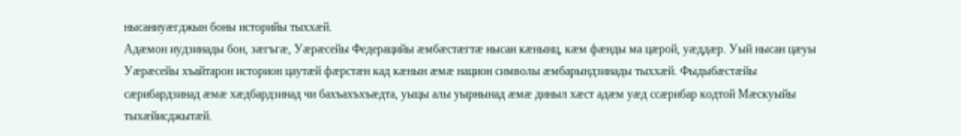нысаниуæгджын боны историйы тыххæй.
Адæмон иудзинады бон, зæгъгæ, Уæрæсейы Федерацийы æмбæстæгтæ нысан кæнынц, кæм фæнды ма цæрой, уæддæр. Уый нысан цæуы Уæрæсейы хъайтарон историон цаутæй фæрстæн кад кæнын æмæ национ символы æмбарындзинады тыххæй. Фыдыбæстæйы сæрибардзинад æмæ хæдбардзинад чи бахъахъхъæдта, уыцы алы уырнынад æмæ диныл хæст адæм уæд ссæрибар кодтой Мæскуыйы тыхæйисджытæй.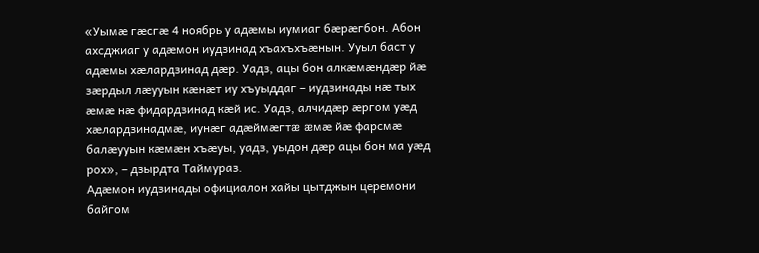«Уымæ гæсгæ 4 ноябрь у адæмы иумиаг бæрæгбон. Абон ахсджиаг у адæмон иудзинад хъахъхъæнын. Ууыл баст у адæмы хæлардзинад дæр. Уадз, ацы бон алкæмæндæр йæ зæрдыл лæууын кæнæт иу хъуыддаг – иудзинады нæ тых æмæ нæ фидардзинад кæй ис. Уадз, алчидæр æргом уæд хæлардзинадмæ, иунæг адæймæгтæ æмæ йæ фарсмæ балæууын кæмæн хъæуы, уадз, уыдон дæр ацы бон ма уæд рох», – дзырдта Таймураз.
Адæмон иудзинады официалон хайы цытджын церемони байгом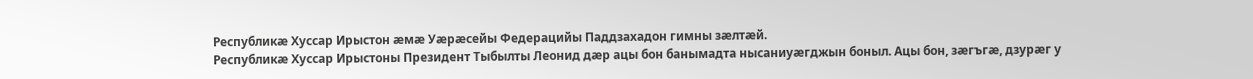Республикæ Хуссар Ирыстон æмæ Уæрæсейы Федерацийы Паддзахадон гимны зæлтæй.
Республикæ Хуссар Ирыстоны Президент Тыбылты Леонид дæр ацы бон банымадта нысаниуæгджын боныл. Ацы бон, зæгъгæ, дзурæг у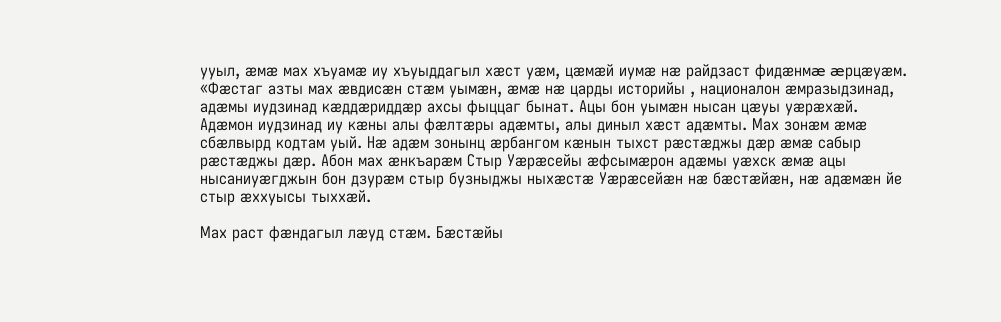ууыл, æмæ мах хъуамæ иу хъуыддагыл хæст уæм, цæмæй иумæ нæ райдзаст фидæнмæ æрцæуæм.
«Фæстаг азты мах æвдисæн стæм уымæн, æмæ нæ царды историйы , националон æмразыдзинад, адæмы иудзинад кæддæриддæр ахсы фыццаг бынат. Ацы бон уымæн нысан цæуы уæрæхæй. Адæмон иудзинад иу кæны алы фæлтæры адæмты, алы диныл хæст адæмты. Мах зонæм æмæ сбæлвырд кодтам уый. Нæ адæм зонынц æрбангом кæнын тыхст рæстæджы дæр æмæ сабыр рæстæджы дæр. Абон мах æнкъарæм Стыр Уæрæсейы æфсымæрон адæмы уæхск æмæ ацы нысаниуæгджын бон дзурæм стыр бузныджы ныхæстæ Уæрæсейæн нæ бæстæйæн, нæ адæмæн йе стыр æххуысы тыххæй.

Мах раст фæндагыл лæуд стæм. Бæстæйы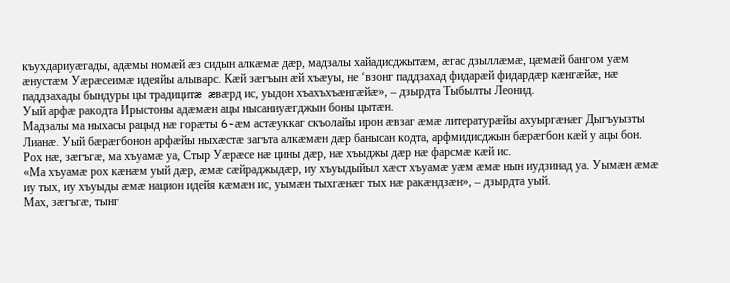къухдариуæгады, адæмы номæй æз сидын алкæмæ дæр, мадзалы хайадисджытæм, æгас дзыллæмæ, цæмæй бангом уæм æнустæм Уæрæсеимæ идеяйы алыварс. Кæй зæгъын æй хъæуы, не ‘взонг паддзахад фидарæй фидардæр кæнгæйæ, нæ паддзахады бындуры цы традицитæ æвæрд ис, уыдон хъахъхъæнгæйæ», – дзырдта Тыбылты Леонид.
Уый арфæ ракодта Ирыстоны адæмæн ацы нысаниуæгджын боны цытæн.
Мадзалы ма ныхасы рацыд нæ горæты 6-æм астæуккаг скъолайы ирон æвзаг æмæ литературæйы ахуыргæнæг Дыгъуызты Лианæ. Уый бæрæгбонон арфæйы ныхæстæ загъта алкæмæн дæр банысан кодта, арфмидисджын бæрæгбон кæй у ацы бон. Рох нæ, зæгъгæ, ма хъуамæ уа, Стыр Уæрæсе нæ цины дæр, нæ хъыджы дæр нæ фарсмæ кæй ис.
«Ма хъуамæ рох кæнæм уый дæр, æмæ сæйраджыдæр, иу хъуыдыйыл хæст хъуамæ уæм æмæ нын иудзинад уа. Уымæн æмæ иу тых, иу хъуыды æмæ национ идейя кæмæн ис, уымæн тыхгæнæг тых нæ ракæндзæн», – дзырдта уый.
Мах, зæгъгæ, тынг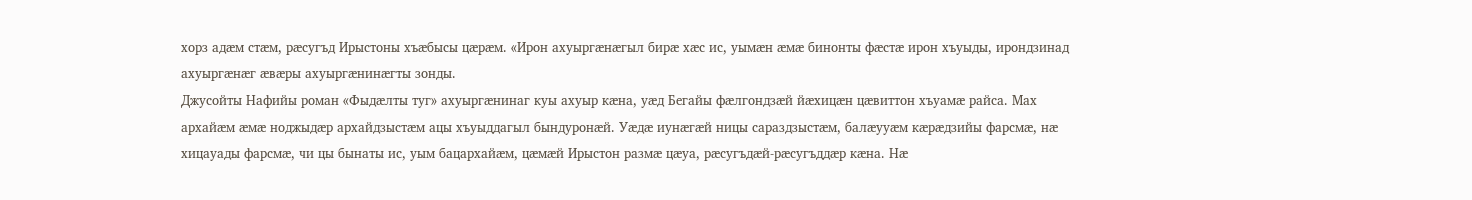хорз адæм стæм, рæсугъд Ирыстоны хъæбысы цæрæм. «Ирон ахуыргæнæгыл бирæ хæс ис, уымæн æмæ бинонты фæстæ ирон хъуыды, ирондзинад ахуыргæнæг æвæры ахуыргæнинæгты зонды.
Джусойты Нафийы роман «Фыдæлты туг» ахуыргæнинаг куы ахуыр кæна, уæд Бегайы фæлгондзæй йæхицæн цæвиттон хъуамæ райса. Мах архайæм æмæ ноджыдæр архайдзыстæм ацы хъуыддагыл бындуронæй. Уæдæ иунæгæй ницы сараздзыстæм, балæууæм кæрæдзийы фарсмæ, нæ хицауады фарсмæ, чи цы бынаты ис, уым бацархайæм, цæмæй Ирыстон размæ цæуа, рæсугъдæй-рæсугъддæр кæна. Нæ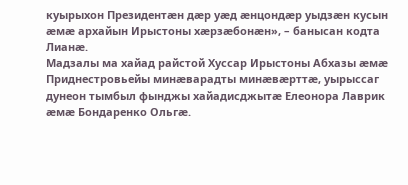куырыхон Президентæн дæр уæд æнцондæр уыдзæн кусын æмæ архайын Ирыстоны хæрзæбонæн», – банысан кодта Лианæ.
Мадзалы ма хайад райстой Хуссар Ирыстоны Абхазы æмæ Приднестровьейы минæварадты минæвæрттæ, уырыссаг дунеон тымбыл фынджы хайадисджытæ Елеонора Лаврик æмæ Бондаренко Ольгæ.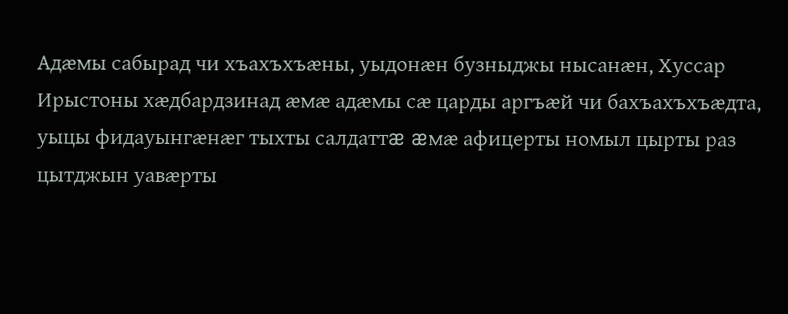Адæмы сабырад чи хъахъхъæны, уыдонæн бузныджы нысанæн, Хуссар Ирыстоны хæдбардзинад æмæ адæмы сæ царды аргъæй чи бахъахъхъæдта, уыцы фидауынгæнæг тыхты салдаттæ æмæ афицерты номыл цырты раз цытджын уавæрты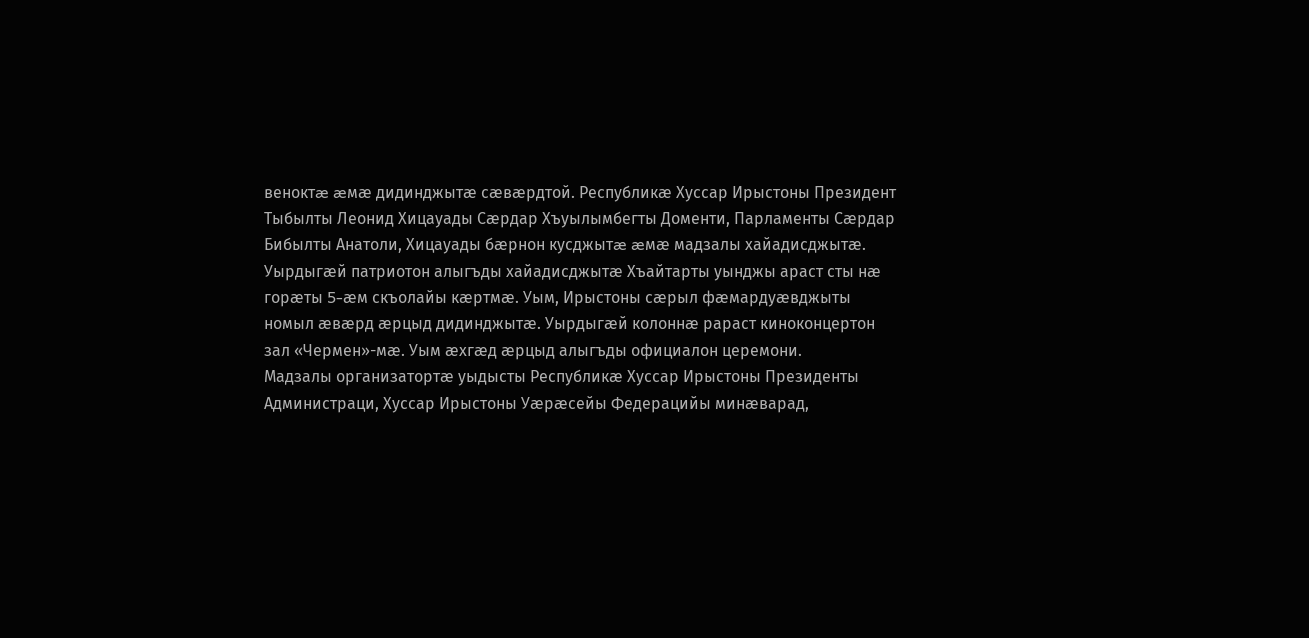веноктæ æмæ дидинджытæ сæвæрдтой. Республикæ Хуссар Ирыстоны Президент Тыбылты Леонид Хицауады Сæрдар Хъуылымбегты Доменти, Парламенты Сæрдар Бибылты Анатоли, Хицауады бæрнон кусджытæ æмæ мадзалы хайадисджытæ.
Уырдыгæй патриотон алыгъды хайадисджытæ Хъайтарты уынджы араст сты нæ горæты 5-æм скъолайы кæртмæ. Уым, Ирыстоны сæрыл фæмардуæвджыты номыл æвæрд æрцыд дидинджытæ. Уырдыгæй колоннæ рараст киноконцертон зал «Чермен»-мæ. Уым æхгæд æрцыд алыгъды официалон церемони.
Мадзалы организатортæ уыдысты Республикæ Хуссар Ирыстоны Президенты Администраци, Хуссар Ирыстоны Уæрæсейы Федерацийы минæварад,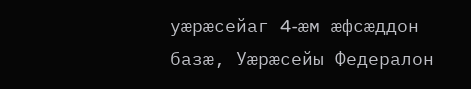уæрæсейаг 4-æм æфсæддон базæ, Уæрæсейы Федералон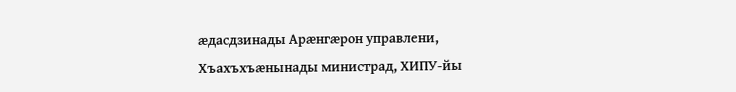æдасдзинады Арæнгæрон управлени, Хъахъхъæнынады министрад, ХИПУ-йы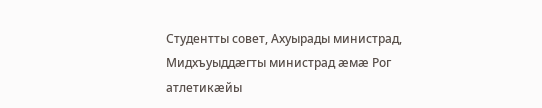Студентты совет, Ахуырады министрад, Мидхъуыддæгты министрад æмæ Рог атлетикæйы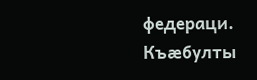федераци.
Къæбулты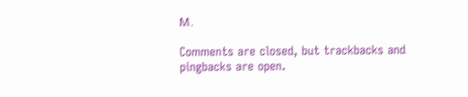М.

Comments are closed, but trackbacks and pingbacks are open.